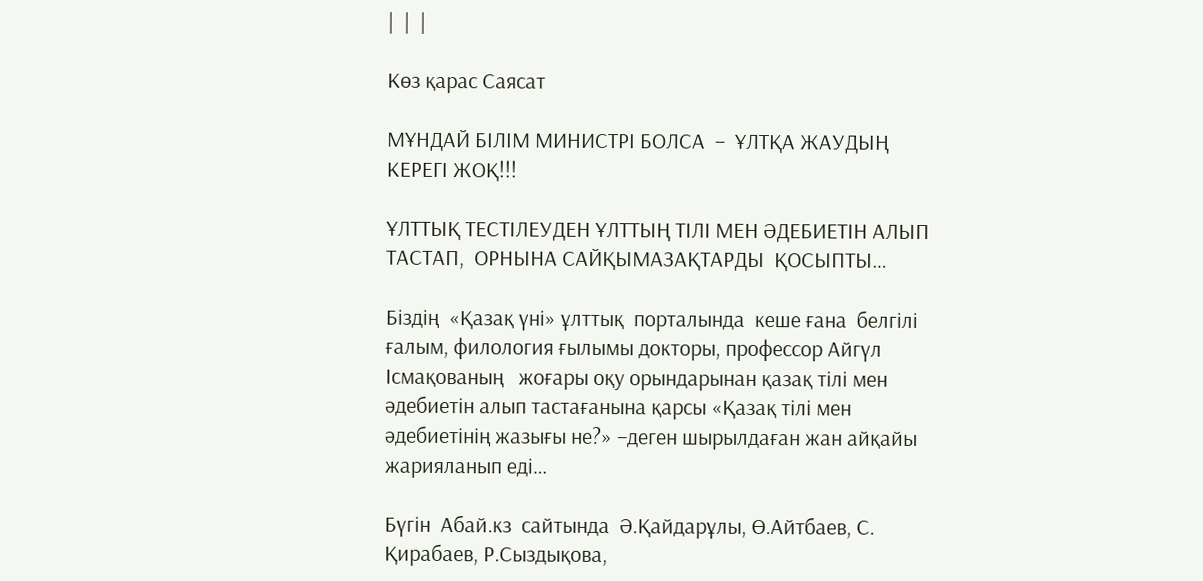|  |  |

Көз қарас Саясат

МҰНДАЙ БІЛІМ МИНИСТРІ БОЛСА  –  ҰЛТҚА ЖАУДЫҢ КЕРЕГІ ЖОҚ!!!

ҰЛТТЫҚ ТЕСТІЛЕУДЕН ҰЛТТЫҢ ТІЛІ МЕН ӘДЕБИЕТІН АЛЫП ТАСТАП,  ОРНЫНА САЙҚЫМАЗАҚТАРДЫ  ҚОСЫПТЫ…

Біздің  «Қазақ үні» ұлттық  порталында  кеше ғана  белгілі ғалым, филология ғылымы докторы, профессор Айгүл Ісмақованың   жоғары оқу орындарынан қазақ тілі мен әдебиетін алып тастағанына қарсы «Қазақ тілі мен әдебиетінің жазығы не?» –деген шырылдаған жан айқайы жарияланып еді…

Бүгін  Абай.кз  сайтында  Ә.Қайдарұлы, Ө.Айтбаев, С. Қирабаев, Р.Сыздықова,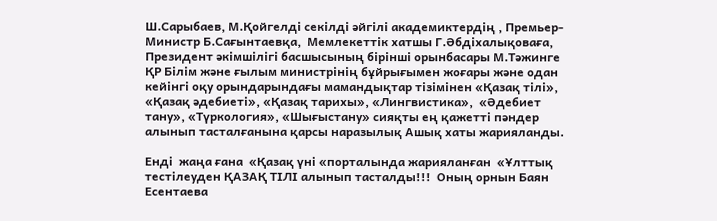Ш.Сарыбаев, М.Қойгелді секілді әйгілі академиктердің , Премьер-Министр Б.Сағынтаевқа,  Мемлекеттік хатшы Г.Әбдіхалықоваға, Президент әкімшілігі басшысының бірінші орынбасары М.Тәжинге ҚР Білім және ғылым министрінің бұйрығымен жоғары және одан кейінгі оқу орындарындағы мамандықтар тізімінен «Қазақ тілі», «Қазақ əдебиеті», «Қазақ тарихы», «Лингвистика»,  «Әдебиет тану», «Түркология», «Шығыстану» сияқты ең қажетті пəндер алынып тасталғанына қарсы наразылық Ашық хаты жарияланды.

Енді  жаңа ғана  «Қазақ үні «порталында жарияланған  «Ұлттық тестілеуден ҚАЗАҚ ТІЛІ алынып тасталды!!!  Оның орнын Баян Есентаева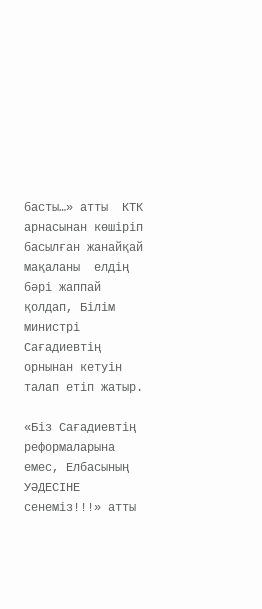басты…» атты  КТК арнасынан көшіріп басылған жанайқай  мақаланы  елдің бәрі жаппай қолдап, Білім министрі Сағадиевтің  орнынан кетуін талап етіп жатыр.

«Біз Сағадиевтің реформаларына емес, Елбасының УӘДЕСІНЕ сенеміз!!!» атты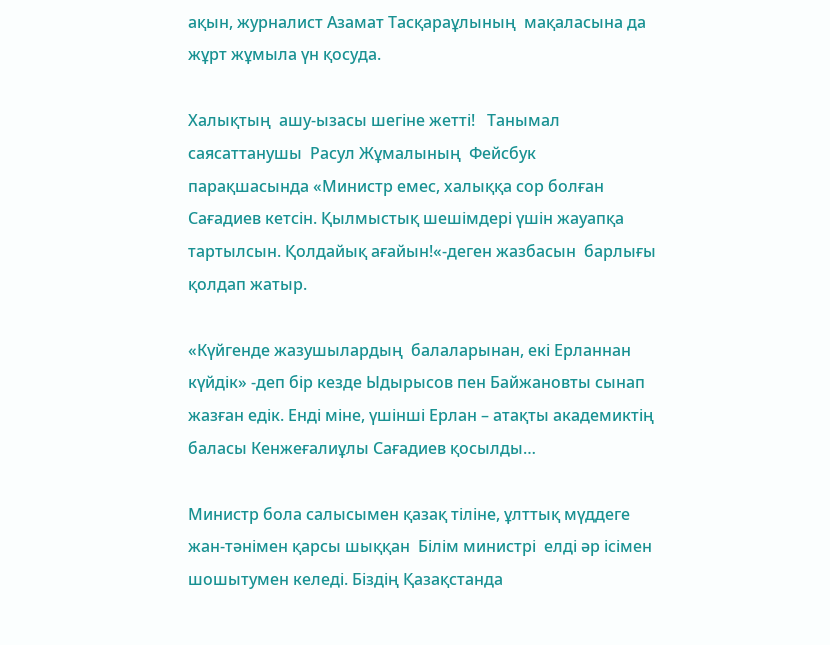ақын, журналист Азамат Тасқараұлының  мақаласына да жұрт жұмыла үн қосуда.

Халықтың  ашу-ызасы шегіне жетті!   Танымал саясаттанушы  Расул Жұмалының  Фейсбук парақшасында «Министр емес, халыққа сор болған Сағадиев кетсін. Қылмыстық шешімдері үшін жауапқа тартылсын. Қолдайық ағайын!«-деген жазбасын  барлығы қолдап жатыр.

«Күйгенде жазушылардың  балаларынан, екі Ерланнан күйдік» -деп бір кезде Ыдырысов пен Байжановты сынап жазған едік. Енді міне, үшінші Ерлан – атақты академиктің баласы Кенжеғалиұлы Сағадиев қосылды…

Министр бола салысымен қазақ тіліне, ұлттық мүддеге жан-тәнімен қарсы шыққан  Білім министрі  елді әр ісімен  шошытумен келеді. Біздің Қазақстанда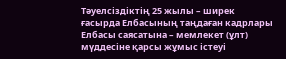Тәуелсіздіктің 25 жылы – ширек ғасырда Елбасының таңдаған кадрлары Елбасы саясатына – мемлекет (ұлт) мүддесіне қарсы жұмыс істеуі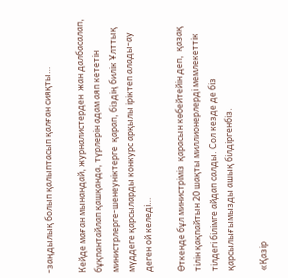-заңдылық болып қалыптасып қалған сияқты…

Кейде маған мынандай, журналистерден  жан далбасалап, бұқпантайлап қашқанда, түрлерін адам аяп кететін министрлерге-шенеуніктерге  қарап, біздің билік Ұлттық мүддеге қарсыларды конкурс арқылы іріктеп алады-ау деген ой келеді…

Өткенде бұл министріміз  қарасын көбейтейін деп,  қазақ тілін қақпайтын 20 шақты миллионерлерді мемлекеттік тілдегі білімге айдап салды. Сол кезде де біз қарсылығымызды ашық білдіргенбіз.

«Қазір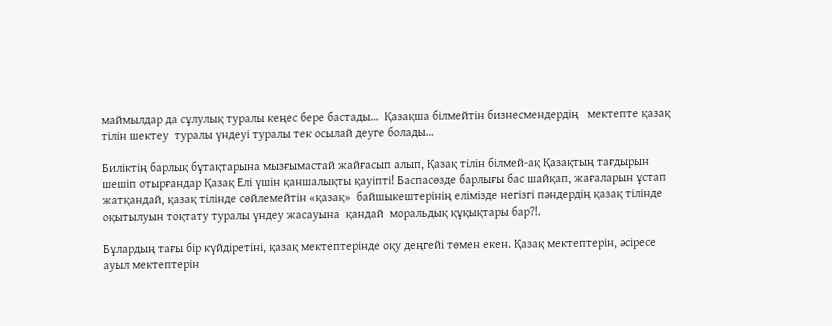маймылдар да сұлулық туралы кеңес бере бастады…  Қазақша білмейтін бизнесмендердің   мектепте қазақ тілін шектеу  туралы үндеуі туралы тек осылай деуге болады…

Биліктің барлық бұтақтарына мызғымастай жайғасып алып, Қазақ тілін білмей-ақ Қазақтың тағдырын шешіп отырғандар Қазақ Елі үшін қаншалықты қауіпті! Баспасөзде барлығы бас шайқап, жағаларын ұстап жатқандай, қазақ тілінде сөйлемейтін «қазақ»  байшыкештерінің елімізде негізгі пәндердің қазақ тілінде оқытылуын тоқтату туралы үндеу жасауына  қандай  моральдық құқықтары бар?!.

Бұлардың тағы бір күйдіретіні, қазақ мектептерінде оқу деңгейі төмен екен. Қазақ мектептерін, әсіресе ауыл мектептерін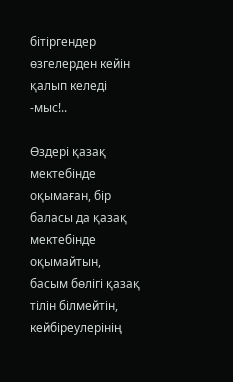бітіргендер өзгелерден кейін қалып келеді -мыс!..

Өздері қазақ мектебінде оқымаған, бір баласы да қазақ мектебінде оқымайтын,  басым бөлігі қазақ тілін білмейтін, кейбіреулерінің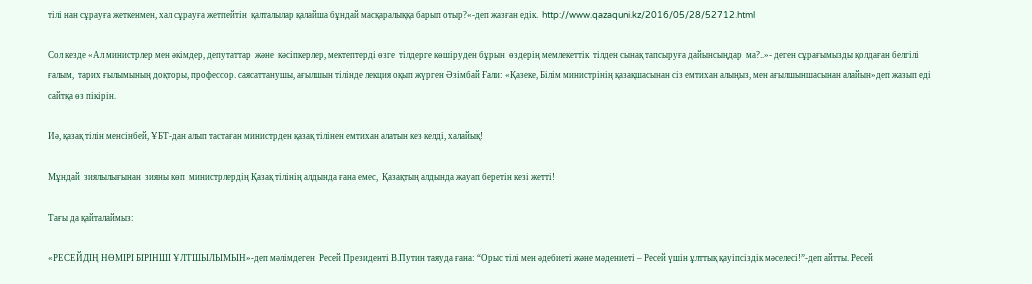тілі нан сұрауға жеткенмен, хал сұрауға жетпейтін  қалталылар қалайша бұндай масқаралыққа барып отыр?«-деп жазған едік.  http://www.qazaquni.kz/2016/05/28/52712.html

Сол кезде «Ал министрлер мен әкімдер, депутаттар  және  кәсіпкерлер, мектептерді өзге  тілдерге көшіруден бұрын  өздерің мемлекеттік  тілден сынақ тапсыруға дайынсыңдар  ма?..»- деген сұрағымызды қолдаған белгілі  ғалым,  тарих ғылымының доқторы, профессор. саясаттанушы, ағылшын тілінде лекция оқып жүрген Әзімбай Ғали: «Қазеке, Білім министрінің қазақшасынан сіз емтихан алыңыз, мен ағылшыншасынан алайын»деп жазып еді сайтқа өз пікірін.

Иә, қазақ тілін менсінбей, ҰБТ-дан алып тастаған министрден қазақ тілінен емтихан алатын кез келді, халайық!

Мұндай  зиялылығынан  зияны көп  министрлердің Қазақ тілінің алдында ғана емес,  Қазақтың алдында жауап беретін кезі жетті!

Тағы да қайталаймыз:

«РЕСЕЙДІҢ НӨМІРІ БІРІНШІ ҰЛТШЫЛЫМЫН»-деп мәлімдеген  Ресей Президенті В.Путин таяуда ғана: “Орыс тілі мен әдебиеті және мәдениеті – Ресей үшін ұлттық қауіпсіздік мәселесі!”-деп айтты. Ресей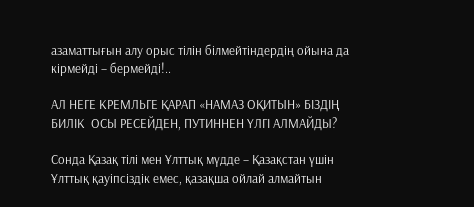азаматтығын алу орыс тілін білмейтіндердің ойына да кірмейді – бермейді!..

АЛ НЕГЕ КРЕМЛЬГЕ ҚАРАП «НАМАЗ ОҚИТЫН» БІЗДІҢ БИЛІК  ОСЫ РЕСЕЙДЕН, ПУТИННЕН ҮЛГІ АЛМАЙДЫ?

Сонда Қазақ тілі мен Ұлттық мүдде – Қазақстан үшін Ұлттық қауіпсіздік емес, қазақша ойлай алмайтын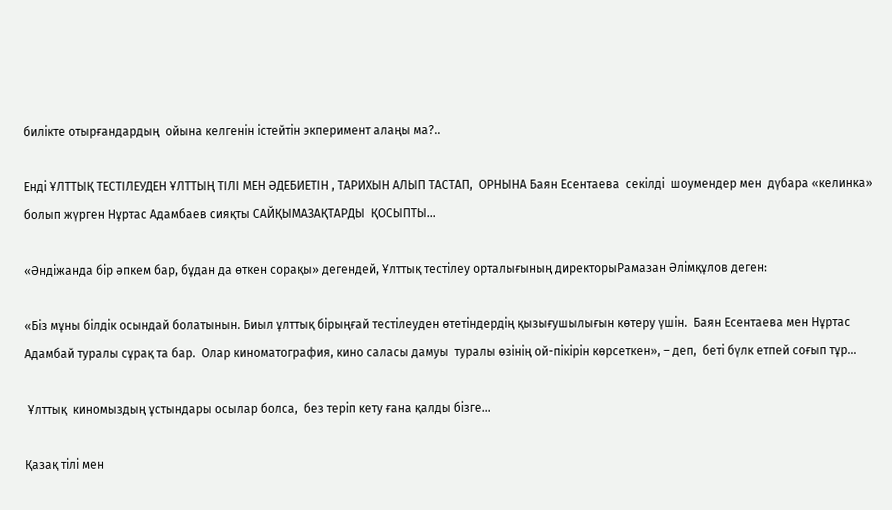билікте отырғандардың  ойына келгенін істейтін экперимент алаңы ма?..

Енді ҰЛТТЫҚ ТЕСТІЛЕУДЕН ҰЛТТЫҢ ТІЛІ МЕН ӘДЕБИЕТІН , ТАРИХЫН АЛЫП ТАСТАП,  ОРНЫНА Баян Есентаева  секілді  шоумендер мен  дүбара «келинка» болып жүрген Нұртас Адамбаев сияқты САЙҚЫМАЗАҚТАРДЫ  ҚОСЫПТЫ…

«Әндіжанда бір әпкем бар, бұдан да өткен сорақы» дегендей, Ұлттық тестілеу орталығының директорыРамазан Әлімқұлов деген:

«Біз мұны білдік осындай болатынын. Биыл ұлттық бірыңғай тестілеуден өтетіндердің қызығушылығын көтеру үшін.  Баян Есентаева мен Нұртас Адамбай туралы сұрақ та бар.  Олар киноматография, кино саласы дамуы  туралы өзінің ой-пікірін көрсеткен», – деп,  беті бүлк етпей соғып тұр…

 Ұлттық  киномыздың ұстындары осылар болса,  без теріп кету ғана қалды бізге…

Қазақ тілі мен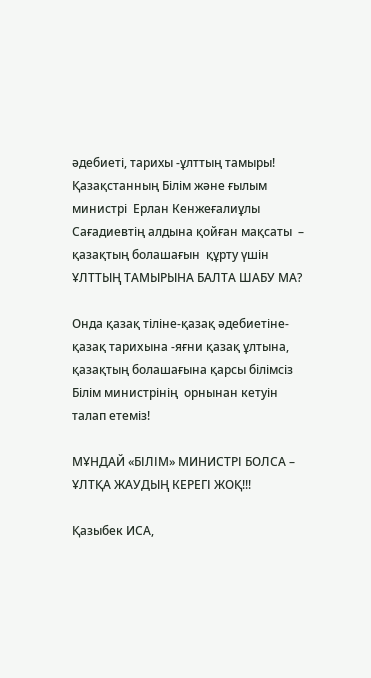әдебиеті, тарихы -ұлттың тамыры!  Қазақстанның Білім және ғылым министрі  Ерлан Кенжеғалиұлы Сағадиевтің алдына қойған мақсаты  – қазақтың болашағын  құрту үшін ҰЛТТЫҢ ТАМЫРЫНА БАЛТА ШАБУ МА?

Онда қазақ тіліне-қазақ әдебиетіне- қазақ тариxына -яғни қазақ ұлтына, қазақтың болашағына қарсы білімсіз Білім министрінің  орнынан кетуін талап етеміз!

МҰНДАЙ «БІЛІМ» МИНИСТРІ БОЛСА – ҰЛТҚА ЖАУДЫҢ КЕРЕГІ ЖОҚ!!!

Қазыбек ИСА,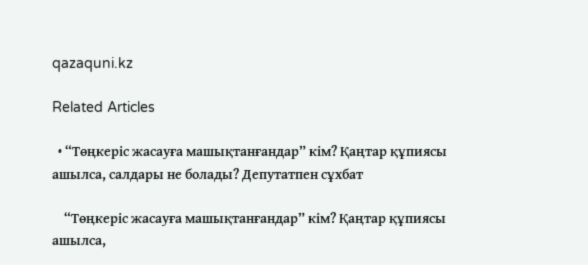qazaquni.kz

Related Articles

  • “Төңкеріс жасауға машықтанғандар” кім? Қаңтар құпиясы ашылса, салдары не болады? Депутатпен сұхбат

    “Төңкеріс жасауға машықтанғандар” кім? Қаңтар құпиясы ашылса,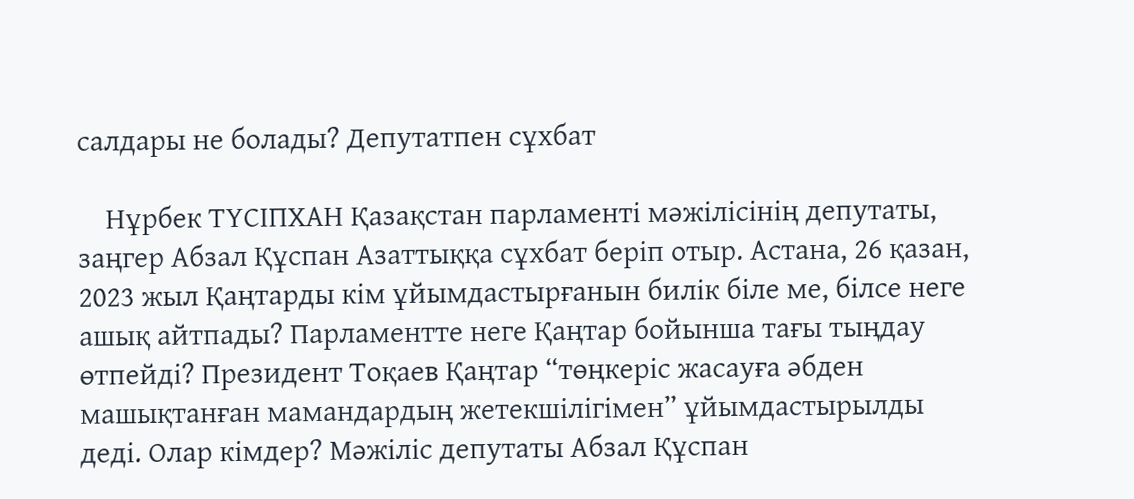салдары не болады? Депутатпен сұхбат

    Нұрбек ТҮСІПХАН Қазақстан парламенті мәжілісінің депутаты, заңгер Абзал Құспан Азаттыққа сұхбат беріп отыр. Астана, 26 қазан, 2023 жыл Қаңтарды кім ұйымдастырғанын билік біле ме, білсе неге ашық айтпады? Парламентте неге Қаңтар бойынша тағы тыңдау өтпейді? Президент Тоқаев Қаңтар “төңкеріс жасауға әбден машықтанған мамандардың жетекшілігімен” ұйымдастырылды деді. Олар кімдер? Мәжіліс депутаты Абзал Құспан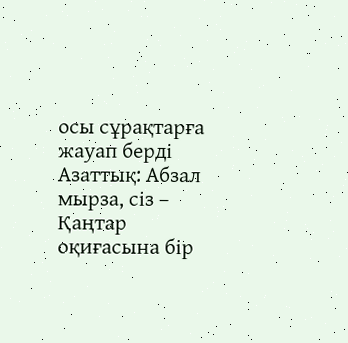осы сұрақтарға жауап берді Азаттық: Абзал мырза, сіз – Қаңтар оқиғасына бір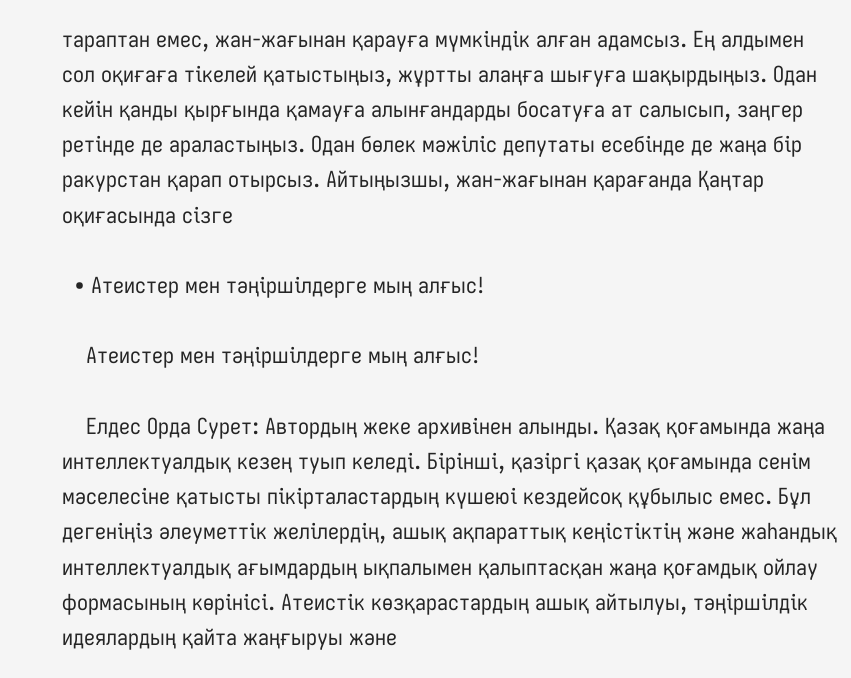тараптан емес, жан-жағынан қарауға мүмкіндік алған адамсыз. Ең алдымен сол оқиғаға тікелей қатыстыңыз, жұртты алаңға шығуға шақырдыңыз. Одан кейін қанды қырғында қамауға алынғандарды босатуға ат салысып, заңгер ретінде де араластыңыз. Одан бөлек мәжіліс депутаты есебінде де жаңа бір ракурстан қарап отырсыз. Айтыңызшы, жан-жағынан қарағанда Қаңтар оқиғасында сізге

  • Атеистер мен тәңіршілдерге мың алғыс!

    Атеистер мен тәңіршілдерге мың алғыс!

    Елдес Орда Сурет: Автордың жеке архивінен алынды. Қазақ қоғамында жаңа интеллектуалдық кезең туып келеді. Бірінші, қазіргі қазақ қоғамында сенім мәселесіне қатысты пікірталастардың күшеюі кездейсоқ құбылыс емес. Бұл дегеніңіз әлеуметтік желілердің, ашық ақпараттық кеңістіктің және жаһандық интеллектуалдық ағымдардың ықпалымен қалыптасқан жаңа қоғамдық ойлау формасының көрінісі. Атеистік көзқарастардың ашық айтылуы, тәңіршілдік идеялардың қайта жаңғыруы және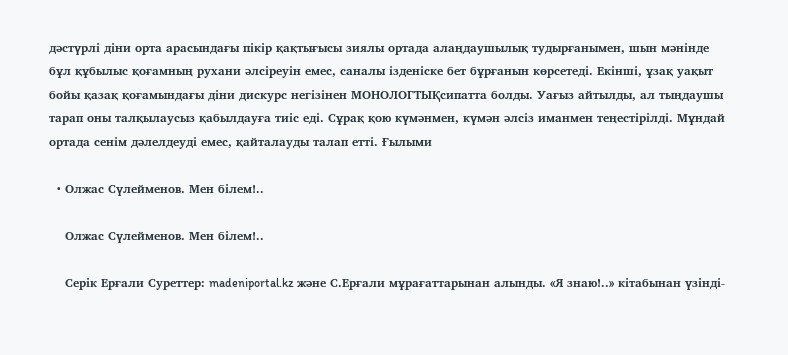дәстүрлі діни орта арасындағы пікір қақтығысы зиялы ортада алаңдаушылық тудырғанымен, шын мәнінде бұл құбылыс қоғамның рухани әлсіреуін емес, саналы ізденіске бет бұрғанын көрсетеді. Екінші, ұзақ уақыт бойы қазақ қоғамындағы діни дискурс негізінен МОНОЛОГТЫҚсипатта болды. Уағыз айтылды, ал тыңдаушы тарап оны талқылаусыз қабылдауға тиіс еді. Сұрақ қою күмәнмен, күмән әлсіз иманмен теңестірілді. Мұндай ортада сенім дәлелдеуді емес, қайталауды талап етті. Ғылыми

  • Олжас Сүлейменов. Мен білем!..

    Олжас Сүлейменов. Мен білем!..

    Серік Ерғали Суреттер: madeniportal.kz және С.Ерғали мұрағаттарынан алынды. «Я знаю!..» кітабынан үзінді-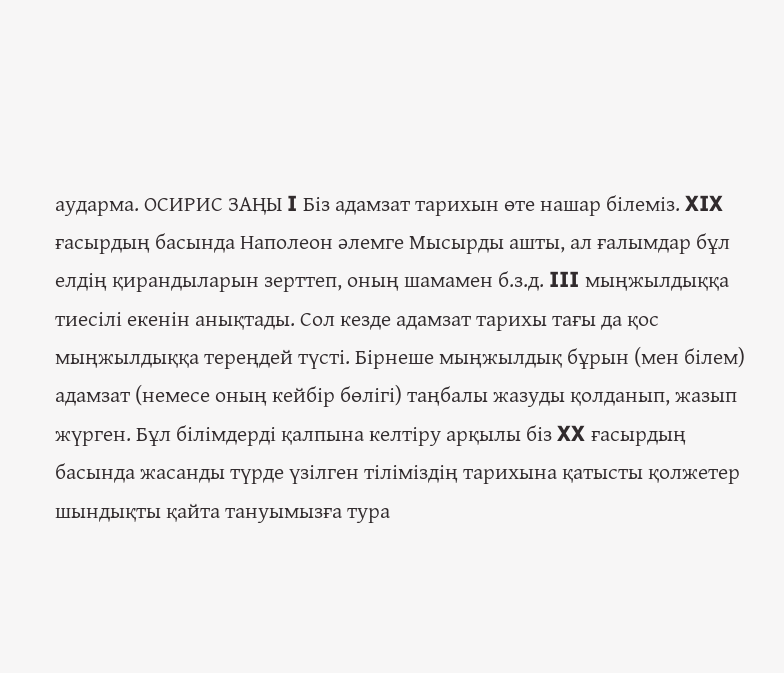аударма. ОСИРИС ЗАҢЫ I Біз адамзат тарихын өте нашар білеміз. XIX ғасырдың басында Наполеон әлемге Мысырды ашты, ал ғалымдар бұл елдің қирандыларын зерттеп, оның шамамен б.з.д. III мыңжылдыққа тиесілі екенін анықтады. Сол кезде адамзат тарихы тағы да қос мыңжылдыққа тереңдей түсті. Бірнеше мыңжылдық бұрын (мен білем) адамзат (немесе оның кейбір бөлігі) таңбалы жазуды қолданып, жазып жүрген. Бұл білімдерді қалпына келтіру арқылы біз XX ғасырдың басында жасанды түрде үзілген тіліміздің тарихына қатысты қолжетер шындықты қайта тануымызға тура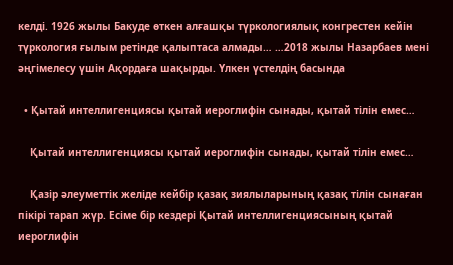келді. 1926 жылы Бакуде өткен алғашқы түркологиялық конгрестен кейін түркология ғылым ретінде қалыптаса алмады… …2018 жылы Назарбаев мені әңгімелесу үшін Ақордаға шақырды. Үлкен үстелдің басында

  • Қытай интеллигенциясы қытай иероглифін сынады, қытай тілін емес…

    Қытай интеллигенциясы қытай иероглифін сынады, қытай тілін емес…

    Қазір әлеуметтік желіде кейбір қазақ зиялыларының қазақ тілін сынаған пікірі тарап жүр. Есіме бір кездері Қытай интеллигенциясының қытай иероглифін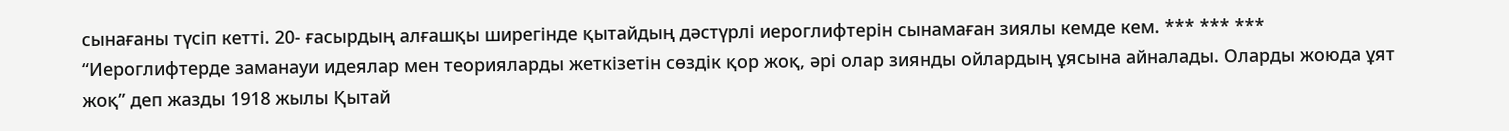сынағаны түсіп кетті. 20- ғасырдың алғашқы ширегінде қытайдың дәстүрлі иероглифтерін сынамаған зиялы кемде кем. *** *** *** “Иероглифтерде заманауи идеялар мен теорияларды жеткізетін сөздік қор жоқ, әрі олар зиянды ойлардың ұясына айналады. Оларды жоюда ұят жоқ” деп жазды 1918 жылы Қытай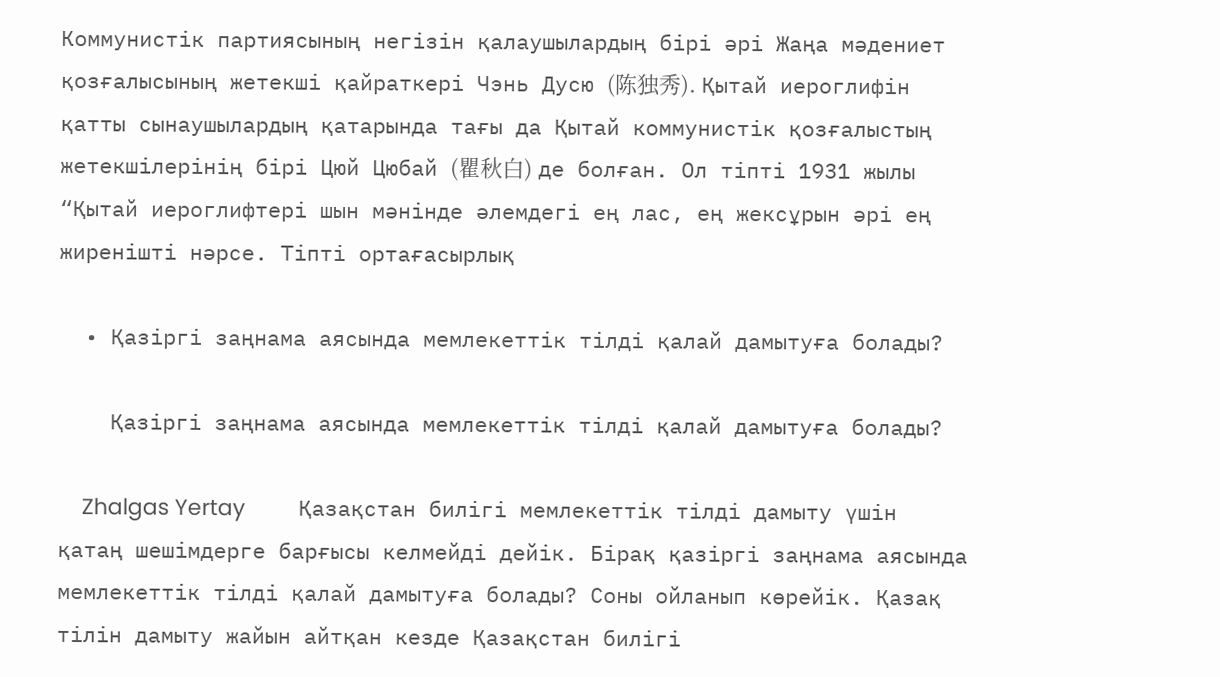Коммунистік партиясының негізін қалаушылардың бірі әрі Жаңа мәдениет қозғалысының жетекші қайраткері Чэнь Дусю (陈独秀). Қытай иероглифін қатты сынаушылардың қатарында тағы да Қытай коммунистік қозғалыстың жетекшілерінің бірі Цюй Цюбай (瞿秋白) де болған. Ол тіпті 1931 жылы “Қытай иероглифтері шын мәнінде әлемдегі ең лас, ең жексұрын әрі ең жиренішті нәрсе. Тіпті ортағасырлық

  • Қазіргі заңнама аясында мемлекеттік тілді қалай дамытуға болады?

    Қазіргі заңнама аясында мемлекеттік тілді қалай дамытуға болады?

    Zhalgas Yertay         Қазақстан билігі мемлекеттік тілді дамыту үшін қатаң шешімдерге барғысы келмейді дейік. Бірақ қазіргі заңнама аясында мемлекеттік тілді қалай дамытуға болады? Соны ойланып көрейік. Қазақ тілін дамыту жайын айтқан кезде Қазақстан билігі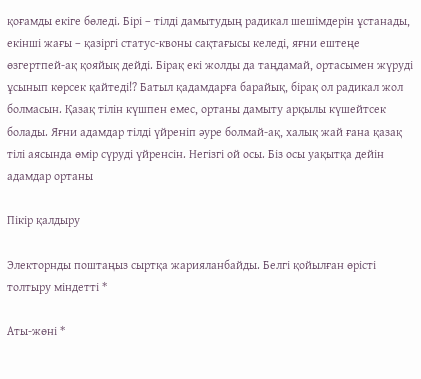қоғамды екіге бөледі. Бірі – тілді дамытудың радикал шешімдерін ұстанады, екінші жағы – қазіргі статус-квоны сақтағысы келеді, яғни ештеңе өзгертпей-ақ қояйық дейді. Бірақ екі жолды да таңдамай, ортасымен жүруді ұсынып көрсек қайтеді!? Батыл қадамдарға барайық, бірақ ол радикал жол болмасын. Қазақ тілін күшпен емес, ортаны дамыту арқылы күшейтсек болады. Яғни адамдар тілді үйреніп әуре болмай-ақ, халық жай ғана қазақ тілі аясында өмір сүруді үйренсін. Негізгі ой осы. Біз осы уақытқа дейін адамдар ортаны

Пікір қалдыру

Электорнды поштаңыз сыртқа жарияланбайды. Белгі қойылған өрісті толтыру міндетті *

Аты-жөні *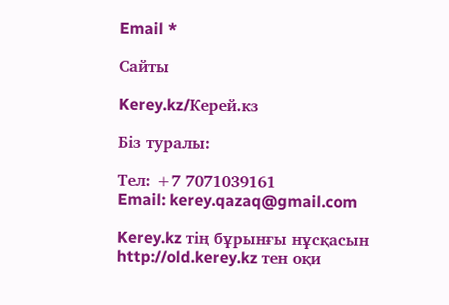Email *

Сайты

Kerey.kz/Керей.кз

Біз туралы:

Тел: +7 7071039161
Email: kerey.qazaq@gmail.com

Kerey.kz тің бұрынғы нұсқасын http://old.kerey.kz тен оқи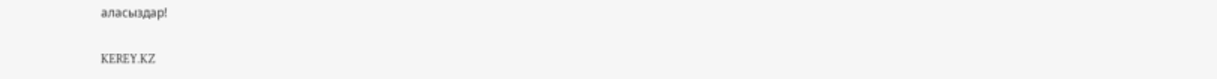аласыздар!

KEREY.KZ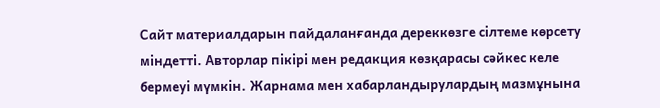Сайт материалдарын пайдаланғанда дереккөзге сілтеме көрсету міндетті. Авторлар пікірі мен редакция көзқарасы сәйкес келе бермеуі мүмкін. Жарнама мен хабарландырулардың мазмұнына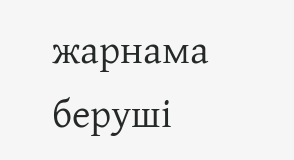жарнама беруші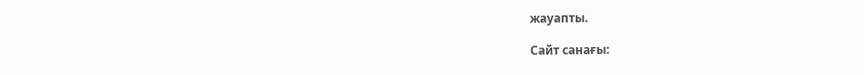жауапты.

Сайт санағы: